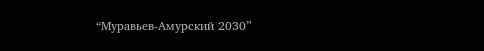“Муравьев-Амурский 2030”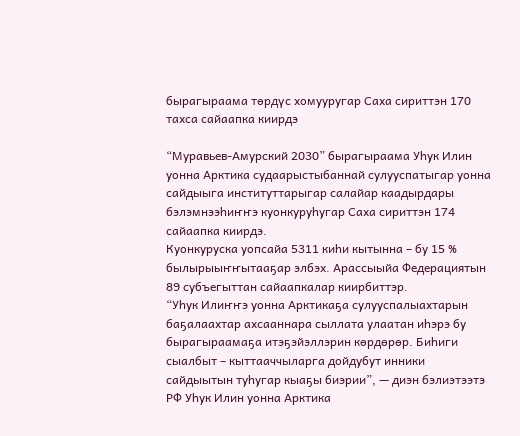бырагыраама төрдүс хомууругар Саха сириттэн 170 тахса сайаапка киирдэ

“Муравьев-Амурский 2030” бырагыраама Уһук Илин уонна Арктика судаарыстыбаннай сулууспатыгар уонна сайдыыга институттарыгар салайар каадырдары бэлэмнээһиҥҥэ куонкуруһугар Саха сириттэн 174 сайаапка киирдэ.
Куонкуруска уопсайа 5311 киһи кытынна – бу 15 % былырыыҥҥытааҕар элбэх. Арассыыйа Федерациятын 89 субъегыттан сайаапкалар киирбиттэр.
“Уһук Илиҥҥэ уонна Арктикаҕа сулууспалыахтарын баҕалаахтар ахсааннара сыллата улаатан иһэрэ бу бырагыраамаҕа итэҕэйэллэрин көрдөрөр. Биһиги сыалбыт – кыттааччыларга дойдубут инники сайдыытын туһугар кыаҕы биэрии”, — диэн бэлиэтээтэ РФ Уһук Илин уонна Арктика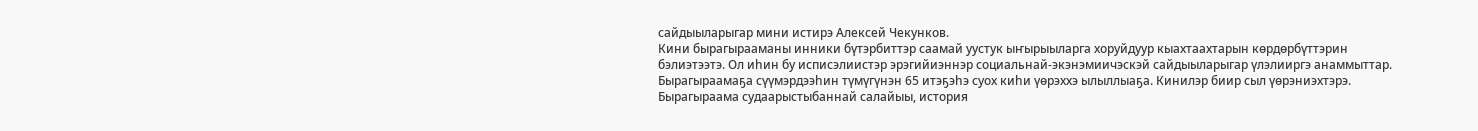сайдыыларыгар мини истирэ Алексей Чекунков.
Кини бырагырааманы инники бүтэрбиттэр саамай уустук ыҥырыыларга хоруйдуур кыахтаахтарын көрдөрбүттэрин бэлиэтээтэ. Ол иһин бу исписэлиистэр эрэгийиэннэр социальнай-экэнэмиичэскэй сайдыыларыгар үлэлииргэ анаммыттар.
Бырагыраамаҕа сүүмэрдээһин түмүгүнэн 65 итэҕэһэ суох киһи үөрэххэ ылыллыаҕа. Кинилэр биир сыл үөрэниэхтэрэ. Бырагыраама судаарыстыбаннай салайыы, история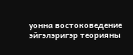уонна востоковедение эйгэлэригэр теорияны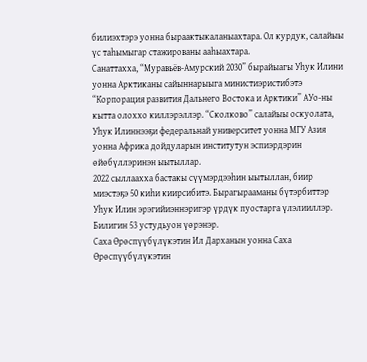билиэхтэрэ уонна быраактыкаланыахтара. Ол курдук, салайыы үс таһымыгар стажированы ааһыахтара.
Санаттахха, “Муравьёв-Амурский 2030” бырайыагы Уһук Илини уонна Арктиканы сайыннарыыга министиэристибэтэ “Корпорация развития Дальнего Востока и Арктики” АУо-ны кытта олоххо киллэрэллэр. “Сколково” салайыы оскуолата, Уһук Илиннээҕи федеральнай университет уонна МГУ Азия уонна Африка дойдуларын институтун эспиэрдэрин өйөбүллэринэн ыытыллар.
2022 сыллаахха бастакы сүүмэрдээһин ыытыллан, биир миэстэҕэ 50 киһи киирсибитэ. Бырагырааманы бүтэрбиттэр Уһук Илин эрэгийиэннэригэр үрдүк пуостарга үлэлииллэр. Билигин 53 устудьуон үөрэнэр.
Саха Өрөспүүбүлүкэтин Ил Дарханын уонна Саха Өрөспүүбүлүкэтин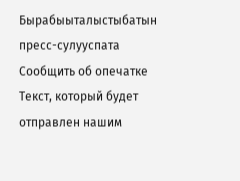Бырабыыталыстыбатын пресс-сулууспата
Сообщить об опечатке
Текст, который будет отправлен нашим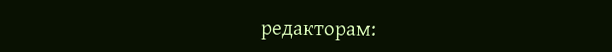редакторам: